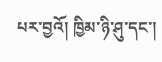པར་བྱའོ། ཁྱིམ་ཉི་ཤུ་དང་།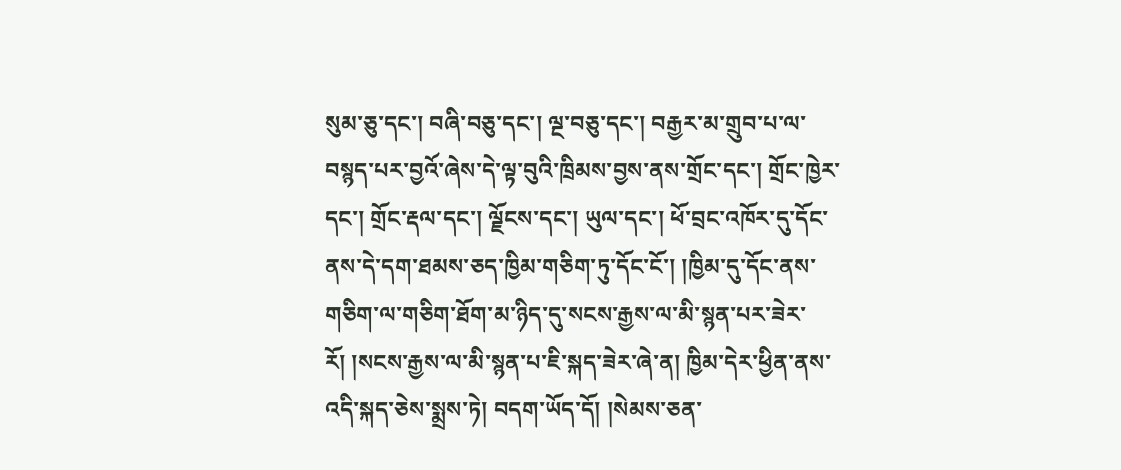སུམ་ཅུ་དང་། བཞི་བཅུ་དང་། ལྔ་བཅུ་དང་། བརྒྱར་མ་གྲུབ་པ་ལ་བསྙད་པར་བྱའོ་ཞེས་དེ་ལྟ་བུའི་ཁྲིམས་བྱས་ནས་གྲོང་དང་། གྲོང་ཁྱེར་དང་། གྲོང་རྡལ་དང་། ལྗོངས་དང་། ཡུལ་དང་། ཕོ་བྲང་འཁོར་དུ་དོང་ནས་དེ་དག་ཐམས་ཅད་ཁྱིམ་གཅིག་ཏུ་དོང་ངོ་། །ཁྱིམ་དུ་དོང་ནས་གཅིག་ལ་གཅིག་ཐོག་མ་ཉིད་དུ་སངས་རྒྱས་ལ་མི་སྙན་པར་ཟེར་རོ། །སངས་རྒྱས་ལ་མི་སྙན་པ་ཇི་སྐད་ཟེར་ཞེ་ན། ཁྱིམ་དེར་ཕྱིན་ནས་འདི་སྐད་ཅེས་སྨྲས་ཏེ། བདག་ཡོད་དོ། །སེམས་ཅན་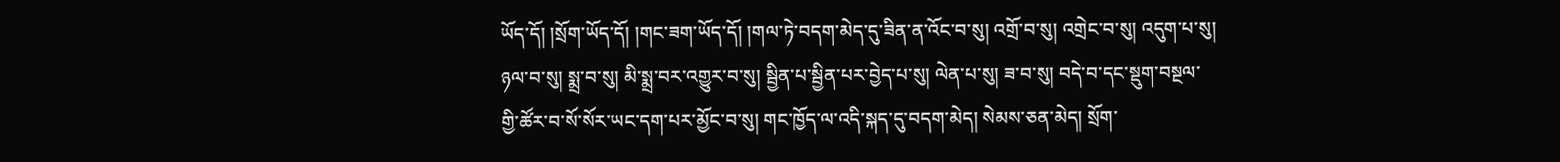ཡོད་དོ། །སྲོག་ཡོད་དོ། །གང་ཟག་ཡོད་དོ། །གལ་ཏེ་བདག་མེད་དུ་ཟིན་ན་འོང་བ་སུ། འགྲོ་བ་སུ། འགྲེང་བ་སུ། འདུག་པ་སུ། ཉལ་བ་སུ། སྨྲ་བ་སུ། མི་སྨྲ་བར་འགྱུར་བ་སུ། སྦྱིན་པ་སྦྱིན་པར་བྱེད་པ་སུ། ལེན་པ་སུ། ཟ་བ་སུ། བདེ་བ་དང་སྡུག་བསྔལ་གྱི་ཚོར་བ་སོ་སོར་ཡང་དག་པར་མྱོང་བ་སུ། གང་ཁྱོད་ལ་འདི་སྐད་དུ་བདག་མེད། སེམས་ཅན་མེད། སྲོག་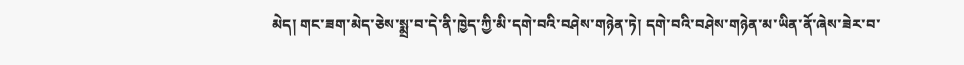མེད། གང་ཟག་མེད་ཅེས་སྨྲ་བ་དེ་ནི་ཁྱེད་ཀྱི་མི་དགེ་བའི་བཤེས་གཉེན་ཏེ། དགེ་བའི་བཤེས་གཉེན་མ་ཡིན་ནོ་ཞེས་ཟེར་བ་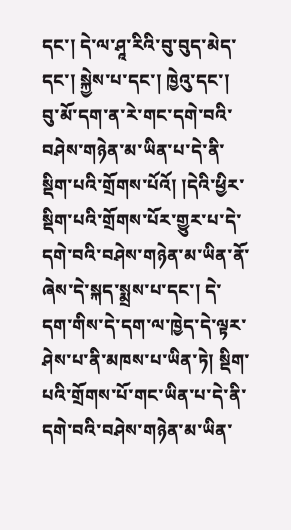དང་། དེ་ལ་ཤཱ་རིའི་བུ་བུད་མེད་དང་། སྐྱེས་པ་དང་། ཁྱེའུ་དང་། བུ་མོ་དག་ན་རེ་གང་དགེ་བའི་བཤེས་གཉེན་མ་ཡིན་པ་དེ་ནི་སྡིག་པའི་གྲོགས་པོའོ། །དེའི་ཕྱིར་སྡིག་པའི་གྲོགས་པོར་གྱུར་པ་དེ་དགེ་བའི་བཤེས་གཉེན་མ་ཡིན་ནོ་ཞེས་དེ་སྐད་སྨྲས་པ་དང་། དེ་དག་གིས་དེ་དག་ལ་ཁྱེད་དེ་ལྟར་ཤེས་པ་ནི་མཁས་པ་ཡིན་ཏེ། སྡིག་པའི་གྲོགས་པོ་གང་ཡིན་པ་དེ་ནི་དགེ་བའི་བཤེས་གཉེན་མ་ཡིན་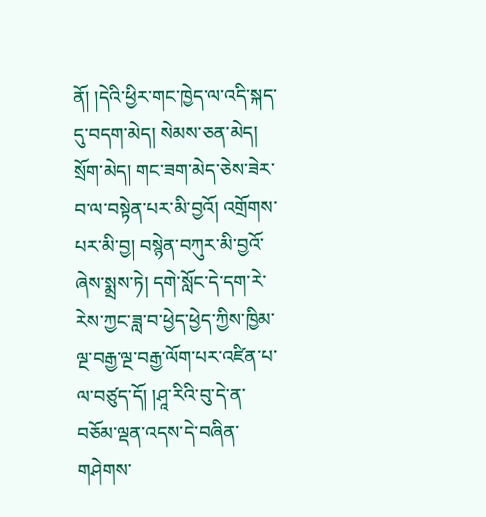ནོ། །དེའི་ཕྱིར་གང་ཁྱེད་ལ་འདི་སྐད་དུ་བདག་མེད། སེམས་ཅན་མེད། སྲོག་མེད། གང་ཟག་མེད་ཅེས་ཟེར་བ་ལ་བསྟེན་པར་མི་བྱའོ། འགྲོགས་པར་མི་བྱ། བསྙེན་བཀུར་མི་བྱའོ་ཞེས་སྨྲས་ཏེ། དགེ་སློང་དེ་དག་རེ་རེས་ཀྱང་ཟླ་བ་ཕྱེད་ཕྱེད་ཀྱིས་ཁྱིམ་ལྔ་བརྒྱ་ལྔ་བརྒྱ་ལོག་པར་འཛིན་པ་ལ་བཙུད་དོ། །ཤཱ་རིའི་བུ་དེ་ན་བཅོམ་ལྡན་འདས་དེ་བཞིན་གཤེགས་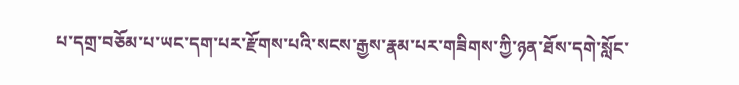པ་དགྲ་བཅོམ་པ་ཡང་དག་པར་རྫོགས་པའི་སངས་རྒྱས་རྣམ་པར་གཟིགས་ཀྱི་ཉན་ཐོས་དགེ་སློང་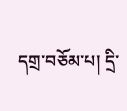དགྲ་བཅོམ་པ། དྲི་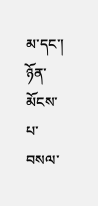མ་དང་། ཉོན་མོངས་པ་བསལ་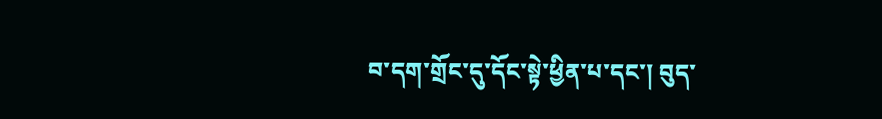བ་དག་གྲོང་དུ་དོང་སྟེ་ཕྱིན་པ་དང་། བུད་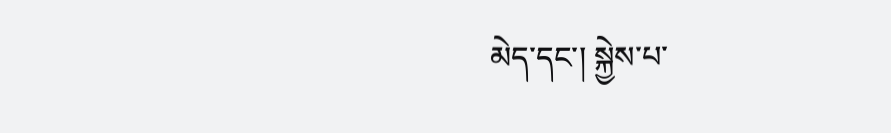མེད་དང་། སྐྱེས་པ་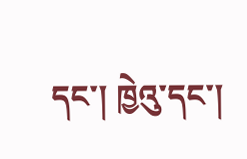དང་། ཁྱེའུ་དང་།